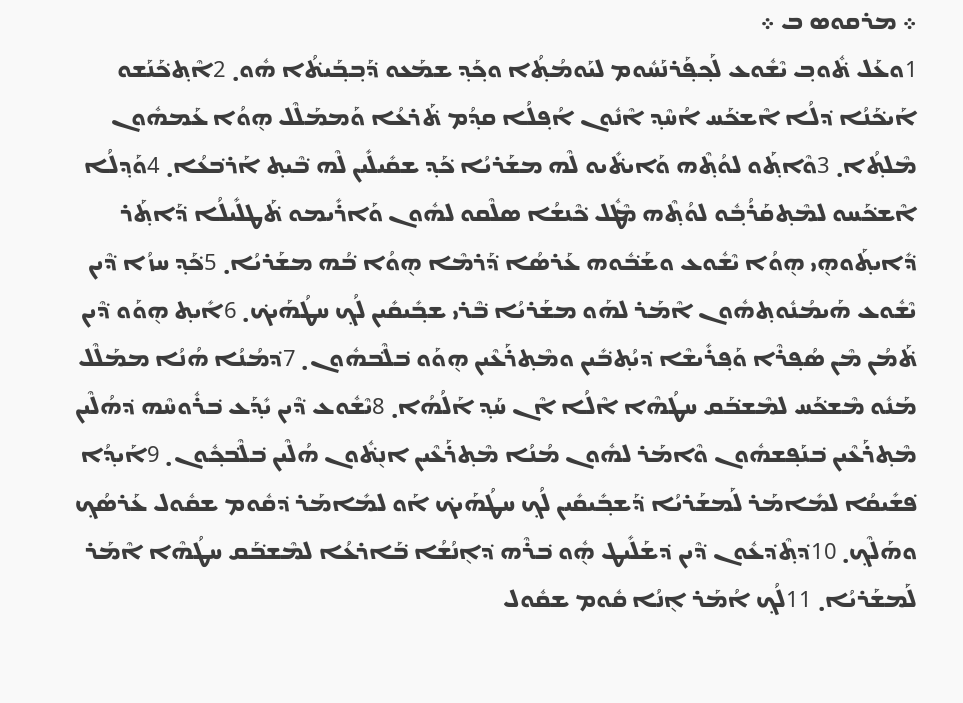܀ ܡܪܩܘܣ ܒ ܀
1ܘܥܰܠ ܬ݁ܽܘܒ݂ ܝܶܫܽܘܥ ܠܰܟ݂ܦ݂ܰܪܢܰܚܽܘܡ ܠܝܰܘܡܳܬ݂ܳܐ ܘܟ݂ܰܕ݂ ܫܡܰܥܘ ܕ݁ܰܒ݂ܒ݂ܰܝܬ݁ܳܐ ܗܽܘ܂ 2ܐܶܬ݂ܟ݁ܰܢܰܫܘ ܐܰܝܟ݁ܰܢܳܐ ܕ݁ܠܳܐ ܐܶܫܟ݁ܰܚ ܐܳܚܶܕ݂ ܐܶܢܽܘܢ ܐܳܦ݂ܠܳܐ ܩܕ݂ܳܡ ܬ݁ܰܪܥܳܐ ܘܰܡܡܰܠܶܠ ܗ݈ܘܳܐ ܥܰܡܗܽܘܢ ܡܶܠܬ݂ܳܐ܂ 3ܘܶܐܬ݂ܰܘ ܠܘܳܬ݂ܶܗ ܘܰܐܝܬ݁ܺܝܘ ܠܶܗ ܡܫܰܪܝܳܐ ܟ݁ܰܕ݂ ܫܩܺܝܠܺܝܢ ܠܶܗ ܒ݁ܶܝܬ݂ ܐܰܪܒ݁ܥܳܐ܂ 4ܘܰܕ݂ܠܳܐ ܐܶܫܟ݁ܰܚܘ ܠܡܶܬ݂ܩܰܪܳܒ݂ܽܘ ܠܘܳܬ݂ܶܗ ܡܶܛܽܠ ܟ݁ܶܢܫܳܐ ܣܠܶܩܘ ܠܗܽܘܢ ܘܰܐܪܺܝܡܘ ܬ݁ܰܛܠܺܝܠܳܐ ܕ݁ܰܐܬ݂ܰܪ ܕ݁ܺܐܝܬ݂ܰܘܗ݈ܝ ܗ݈ܘܳܐ ܝܶܫܽܘܥ ܘܫܰܒ݁ܽܘܗ ܥܰܪܣܳܐ ܕ݁ܰܪܡܶܐ ܗ݈ܘܳܐ ܒ݁ܳܗ ܡܫܰܪܝܳܐ܂ 5ܟ݁ܰܕ݂ ܚܙܳܐ ܕ݁ܶܝܢ ܝܶܫܽܘܥ ܗܰܝܡܳܢܽܘܬ݂ܗܽܘܢ ܐܶܡܰܪ ܠܗܰܘ ܡܫܰܪܝܳܐ ܒ݁ܶܪܝ ܫܒ݂ܺܝܩܺܝܢ ܠܳܟ݂ ܚܛܳܗܰܝܟ݁܂ 6ܐܺܝܬ݂ ܗ݈ܘܰܘ ܕ݁ܶܝܢ ܬ݁ܰܡܳܢ ܡܶܢ ܣܳܦ݂ܪܶܐ ܘܰܦ݂ܪܺܝܫܶܐ ܕ݁ܝܳܬ݂ܒ݁ܺܝܢ ܘܡܶܬ݂ܪܰܥܶܝܢ ܗ݈ܘܰܘ ܒ݁ܠܶܒ݁ܗܽܘܢ܂ 7ܕ݁ܡܳܢܳܐ ܗܳܢܳܐ ܡܡܰܠܶܠ ܡܰܢܽܘ ܡܶܫܟ݁ܰܚ ܠܡܶܫܒ݁ܰܩ ܚܛܳܗܶܐ ܐܶܠܳܐ ܐܶܢ ܚܰܕ݂ ܐܰܠܳܗܳܐ܂ 8ܝܶܫܽܘܥ ܕ݁ܶܝܢ ܝܺܕ݂ܰܥ ܒ݁ܪܽܘܚܶܗ ܕ݁ܗܳܠܶܝܢ ܡܶܬ݂ܪܰܥܶܝܢ ܒ݁ܢܰܦ݂ܫܗܽܘܢ ܘܶܐܡܰܪ ܠܗܽܘܢ ܡܳܢܳܐ ܡܶܬ݂ܪܰܥܶܝܢ ܐܢ݈ܬ݁ܽܘܢ ܗܳܠܶܝܢ ܒ݁ܠܶܒ݁ܟ݂ܽܘܢ܂ 9ܐܰܝܕ݂ܳܐ ܦ݁ܫܺܝܩܳܐ ܠܡܺܐܡܰܪ ܠܰܡܫܰܪܝܳܐ ܕ݁ܰܫܒ݂ܺܝܩܺܝܢ ܠܳܟ݂ ܚܛܳܗܰܝܟ݁ ܐܰܘ ܠܡܺܐܡܰܪ ܕ݁ܩܽܘܡ ܫܩܽܘܠ ܥܰܪܣܳܟ݂ ܘܗܰܠܶܟ݂܂ 10ܕ݁ܬ݂ܶܕ݁ܥܽܘܢ ܕ݁ܶܝܢ ܕ݁ܫܰܠܺܝܛ ܗ݈ܽܘ ܒ݁ܪܶܗ ܕ݁ܐ݈ܢܳܫܳܐ ܒ݁ܰܐܪܥܳܐ ܠܡܶܫܒ݁ܰܩ ܚܛܳܗܶܐ ܐܶܡܰܪ ܠܰܡܫܰܪܝܳܐ܂ 11ܠܳܟ݂ ܐܳܡܰܪ ܐ݈ܢܳܐ ܩܽܘܡ ܫܩܽܘܠ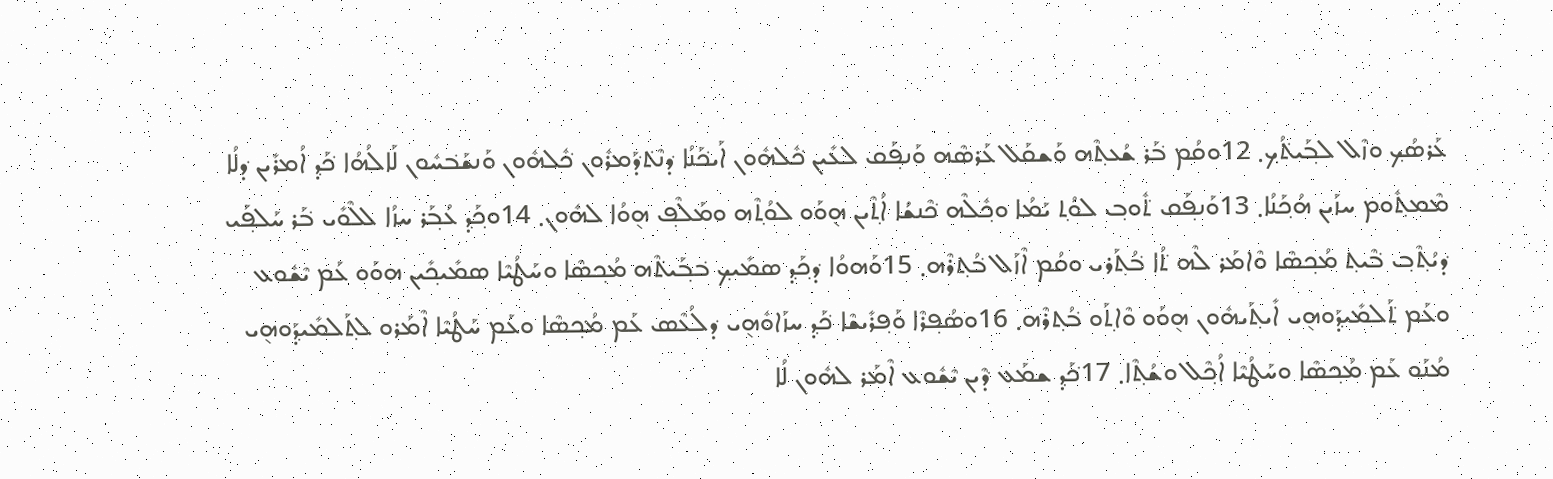ܥܰܪܣܳܟ݂ ܘܙܶܠ ܠܒ݂ܰܝܬ݁ܳܟ݂܂ 12ܘܩܳܡ ܒ݁ܰܪ ܫܳܥܬ݂ܶܗ ܘܰܫܩܰܠ ܥܰܪܣܶܗ ܘܰܢܦ݂ܰܩ ܠܥܺܝܢ ܟ݁ܽܠܗܽܘܢ ܐܰܝܟ݁ܰܢܳܐ ܕ݁ܢܶܬ݁ܕ݁ܰܡܪܽܘܢ ܟ݁ܽܠܗܽܘܢ ܘܰܢܫܰܒ݁ܚܽܘܢ ܠܰܐܠܳܗܳܐ ܟ݁ܰܕ݂ ܐܳܡܪܺܝܢ ܕ݁ܠܳܐ ܡܶܡܬ݂ܽܘܡ ܚܙܰܝܢ ܗܳܟ݂ܰܢܳܐ܂ 13ܘܰܢܦ݂ܰܩ ܬ݁ܽܘܒ݂ ܠܘܳܬ݂ ܝܰܡܳܐ ܘܟ݂ܽܠܶܗ ܟ݁ܶܢܫܳܐ ܐܳܬ݂ܶܝܢ ܗ݈ܘܰܘ ܠܘܳܬ݂ܶܗ ܘܡܰܠܶܦ݂ ܗ݈ܘܳܐ ܠܗܽܘܢ܂ 14ܘܟ݂ܰܕ݂ ܥܳܒ݂ܰܪ ܚܙܳܐ ܠܠܶܘܺܝ ܒ݁ܰܪ ܚܰܠܦ݂ܰܝ ܕ݁ܝܳܬ݂ܶܒ݂ ܒ݁ܶܝܬ݂ ܡܳܟ݂ܣܶܐ ܘܶܐܡܰܪ ܠܶܗ ܬ݁ܳܐ ܒ݁ܳܬ݂ܰܪܝ ܘܩܳܡ ܐܶܙܰܠ ܒ݁ܳܬ݂ܪܶܗ܂ 15ܘܰܗܘܳܐ ܕ݁ܟ݂ܰܕ݂ ܣܡܺܝܟ݂ ܒ݁ܒ݂ܰܝܬ݁ܶܗ ܡܳܟ݂ܣܶܐ ܘܚܰܛܳܝܶܐ ܣܡܺܝܟ݂ܺܝܢ ܗܘܰܘ ܥܰܡ ܝܶܫܽܘܥ ܘܥܰܡ ܬ݁ܰܠܡܺܝܕ݂ܰܘܗ݈ܝ ܐܺܝܬ݂ܰܝܗܽܘܢ ܗ݈ܘܰܘ ܘܶܐܬ݂ܰܘ ܒ݁ܳܬ݂ܪܶܗ܂ 16ܘܣܳܦ݂ܪܶܐ ܘܰܦ݂ܪܺܝܫܶܐ ܟ݁ܰܕ݂ ܚܙܰܐܘܽܗ݈ܝ ܕ݁ܠܳܥܶܣ ܥܰܡ ܡܳܟ݂ܣܶܐ ܘܥܰܡ ܚܰܛܳܝܶܐ ܐܶܡܰܪܘ ܠܬ݂ܰܠܡܺܝܕ݂ܰܘܗ݈ܝ ܡܳܢܰܘ ܥܰܡ ܡܳܟ݂ܣܶܐ ܘܚܰܛܳܝܶܐ ܐܳܟ݂ܶܠ ܘܫܳܬ݂ܶܐ܂ 17ܟ݁ܰܕ݂ ܫܡܰܥ ܕ݁ܶܝܢ ܝܶܫܽܘܥ ܐܶܡܰܪ ܠܗܽܘܢ ܠܳܐ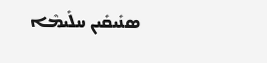ܣܢܺܝܩܺܝܢ ܚܠܺܝܡܶܐ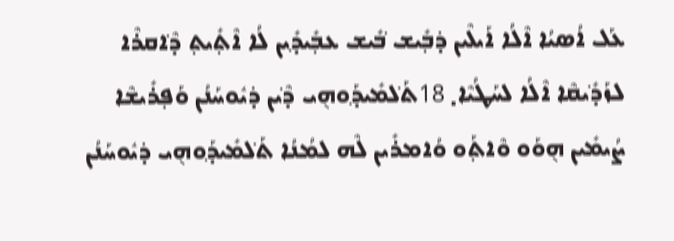ܥܰܠ ܐܳܣܝܳܐ ܐܶܠܳܐ ܐܰܝܠܶܝܢ ܕ݁ܒ݂ܺܝܫ ܒ݁ܺܝܫ ܥܒ݂ܺܝܕ݂ܺܝܢ ܠܳܐ ܐܶܬ݂ܺܝܬ݂ ܕ݁ܶܐܩܪܶܐ ܠܙܰܕ݁ܺܝܩܶܐ ܐܶܠܳܐ ܠܚܰܛܳܝܶܐ܂ 18ܬ݁ܰܠܡܺܝܕ݂ܰܘܗ݈ܝ ܕ݁ܶܝܢ ܕ݁ܝܽܘܚܰܢܳܢ ܘܰܦ݂ܪܺܝܫܶܐ ܨܳܝܡܺܝܢ ܗ݈ܘܰܘ ܘܶܐܬ݂ܰܘ ܘܳܐܡܪܺܝܢ ܠܶܗ ܠܡܳܢܳܐ ܬ݁ܰܠܡܺܝܕ݂ܰܘܗ݈ܝ ܕ݁ܝܽܘܚܰܢܳܢ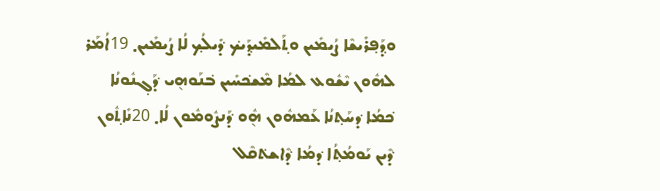ܘܕ݂ܰܦ݂ܪܺܝܫܶܐ ܨܳܝܡܺܝܢ ܘܬ݂ܰܠܡܺܝܕ݂ܰܝܟ݁ ܕ݁ܺܝܠܳܟ݂ ܠܳܐ ܨܳܝܡܺܝܢ܂ 19ܐܳܡܰܪ ܠܗܽܘܢ ܝܶܫܽܘܥ ܠܡܳܐ ܡܶܫܟ݁ܚܺܝܢ ܒ݁ܢܰܘܗ݈ܝ ܕ݁ܰܓ݂ܢܽܘܢܳܐ ܟ݁ܡܳܐ ܕ݁ܚܰܬ݂ܢܳܐ ܥܰܡܗܽܘܢ ܗ݈ܽܘ ܕ݁ܰܢܨܽܘܡܽܘܢ ܠܳܐ܂ 20ܢܺܐܬ݂ܽܘܢ ܕ݁ܶܝܢ ܝܰܘܡܳܬ݂ܳܐ ܕ݁ܡܳܐ ܕ݁ܶܐܫܬ݁ܩܶܠ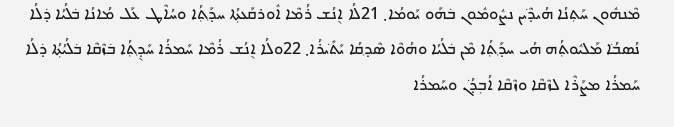ܡܶܢܗܽܘܢ ܚܰܬ݂ܢܳܐ ܗܳܝܕ݁ܶܝܢ ܢܨܽܘܡܽܘܢ ܒ݁ܗܰܘ ܝܰܘܡܳܐ܂ 21ܠܳܐ ܐ݈ܢܳܫ ܪܳܡܶܐ ܐܽܘܪܩܰܥܬ݂ܳܐ ܚܕ݂ܰܬ݂ܳܐ ܘܚܳܐܶܛ ܥܰܠ ܡܳܐܢܳܐ ܒ݁ܠܳܝܳܐ ܕ݁ܠܳܐ ܢܳܣܒ݁ܳܐ ܡܰܠܝܽܘܬ݂ܳܗ ܗܳܝ ܚܕ݂ܰܬ݂ܳܐ ܡܶܢ ܒ݁ܠܳܝܳܐ ܘܗܳܘܶܐ ܣܶܕ݂ܩܳܐ ܝܰܬ݁ܺܝܪܳܐ܂ 22ܘܠܳܐ ܐ݈ܢܳܫ ܪܳܡܶܐ ܚܰܡܪܳܐ ܚܰܕ݂݈ܬ݂ܳܐ ܒ݁ܙܶܩܶܐ ܒ݁ܠܳܝܳܬ݂ܳܐ ܕ݁ܠܳܐ ܚܰܡܪܳܐ ܡܨܰܪܶܐ ܠܙܶܩܶܐ ܘܙܶܩܶܐ ܐܳܒ݂ܕ݁ܳܢ ܘܚܰܡܪܳܐ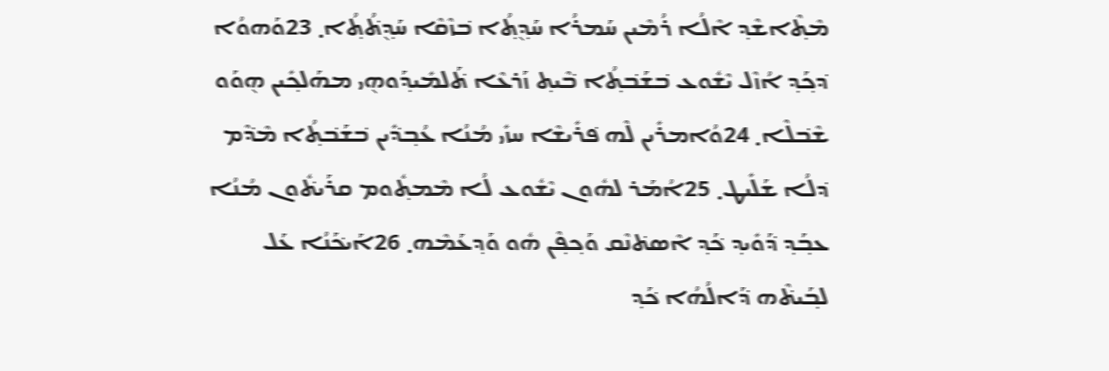ܡܶܬ݂ܶܐܫܶܕ݂ ܐܶܠܳܐ ܪܳܡܶܝܢ ܚܰܡܪܳܐ ܚܰܕ݂݈ܬ݂ܳܐ ܒ݁ܙܶܩܶܐ ܚܰܕ݂݈ܬ݁ܳܬ݂ܳܐ܂ 23ܘܰܗܘܳܐ ܕ݁ܟ݂ܰܕ݂ ܐܳܙܶܠ ܝܶܫܽܘܥ ܒ݁ܫܰܒ݁ܬ݂ܳܐ ܒ݁ܶܝܬ݂ ܙܰܪܥܶܐ ܬ݁ܰܠܡܺܝܕ݂ܰܘܗ݈ܝ ܡܗܰܠܟ݂ܺܝܢ ܗ݈ܘܰܘ ܫܶܒ݁ܠܶܐ܂ 24ܘܳܐܡܪܺܝܢ ܠܶܗ ܦ݁ܪܺܝܫܶܐ ܚܙܺܝ ܡܳܢܳܐ ܥܳܒ݂ܕ݁ܺܝܢ ܒ݁ܫܰܒ݁ܬ݂ܳܐ ܡܶܕ݁ܶܡ ܕ݁ܠܳܐ ܫܰܠܺܝܛ܂ 25ܐܳܡܰܪ ܠܗܽܘܢ ܝܶܫܽܘܥ ܠܳܐ ܡܶܡܬ݂ܽܘܡ ܩܪܰܝܬ݁ܽܘܢ ܡܳܢܳܐ ܥܒ݂ܰܕ݂ ܕ݁ܰܘܺܝܕ݂ ܟ݁ܰܕ݂ ܐܶܣܬ݁ܢܶܩ ܘܰܟ݂ܦ݂ܶܢ ܗܽܘ ܘܰܕ݂ܥܰܡܶܗ܂ 26ܐܰܝܟ݁ܰܢܳܐ ܥܰܠ ܠܒ݂ܰܝܬ݁ܶܗ ܕ݁ܰܐܠܳܗܳܐ ܟ݁ܰܕ݂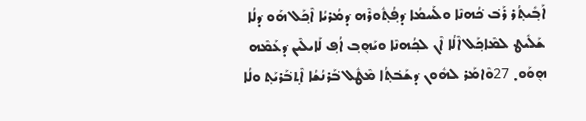ܐܰܒ݂ܺܝܬ݂ܳܪ ܪܰܒ݁ ܟ݁ܳܗܢܶܐ ܘܠܰܚܡܳܐ ܕ݁ܦ݂ܳܬ݂ܽܘܪܶܗ ܕ݁ܡܳܪܝܳܐ ܐܶܟ݂ܰܠ ܗܰܘ ܕ݁ܠܳܐ ܫܰܠܺܝܛ ܠܡܶܐܟ݂ܰܠ ܐܶܠܳܐ ܐܶܢ ܠܟ݂ܳܗܢܶܐ ܘܝܰܗ݈ܒ݂ ܐܳܦ݂ ܠܰܐܝܠܶܝܢ ܕ݁ܥܰܡܶܗ ܗ݈ܘܰܘ܂ 27ܘܶܐܡܰܪ ܠܗܽܘܢ ܕ݁ܫܰܒ݁ܬ݂ܳܐ ܡܶܛܽܠ ܒ݁ܰܪܢܳܫܳܐ ܐܶܬ݂ܒ݁ܰܪܝܰܬ݂ ܘܠܳܐ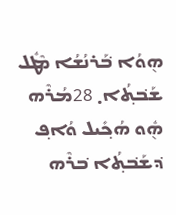ܗ݈ܘܳܐ ܒ݁ܰܪܢܳܫܳܐ ܡܶܛܽܠ ܫܰܒ݁ܬ݂ܳܐ܂ 28ܡܳܪܶܗ ܗ݈ܽܘ ܗܳܟ݂ܺܝܠ ܘܳܐܦ݂ ܕ݁ܫܰܒ݁ܬ݂ܳܐ ܒ݁ܪܶܗ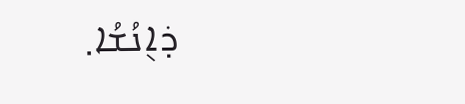ܕ݁ܐ݈ܢܳܫܳܐ܂